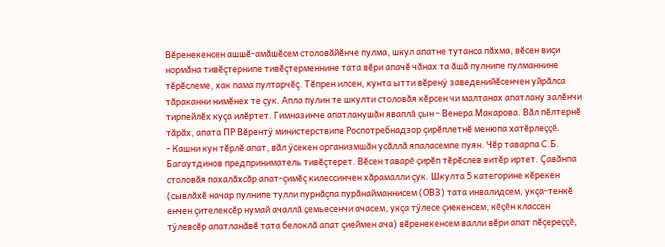Вĕренекенсен ашшĕ-амăшĕсем столовăйĕнче пулма‚ шкул апатне тутанса пăхма‚ вĕсен виçи нормăна тивĕçтернипе тивĕçтерменнине тата вĕри апачĕ чăнах та ăшă пулнипе пулманнине тĕрĕслеме‚ хак пама пултарчĕç. Тĕпрен илсен, кунта ытти вĕренÿ заведенийĕсенчен уйрăлса тăраканни нимĕнех те çук. Апла пулин те шкулти столовăя кĕрсен чи малтанах апатлану залĕнчи тирпейлĕх куçа илĕртет. Гимназинче апатланушăн яваплă çын - Венера Макарова. Вăл пĕлтернĕ тăрăх‚ апата ПР Вĕрентÿ министерствипе Роспотребнадзор çирĕплетнĕ менюпа хатĕрлеççĕ.
- Кашни кун тĕрлĕ апат‚ вăл ÿсекен организмшăн усăллă япаласемпе пуян. Чĕр таварпа С.Б. Багаутдинов предприниматель тивĕçтерет. Вĕсен таварĕ çирĕп тĕрĕслев витĕр иртет. Çавăнпа столовăя пахалăхсăр апат-çимĕç килессинчен хăрамалли çук. Шкулта 5 категорине кĕрекен (сывлăхĕ начар пулнипе тулли пурнăçпа пурăнайманнисем (ОВЗ) тата инвалидсем, укçа-тенкĕ енчен çителексĕр нумай ачаллă çемьесенчи ачасем‚ укçа тÿлесе çиекенсем‚ кĕçĕн классен тÿлевсĕр апатланăвĕ тата белоклă апат çиеймен ача) вĕренекенсем валли вĕри апат пĕçереççĕ,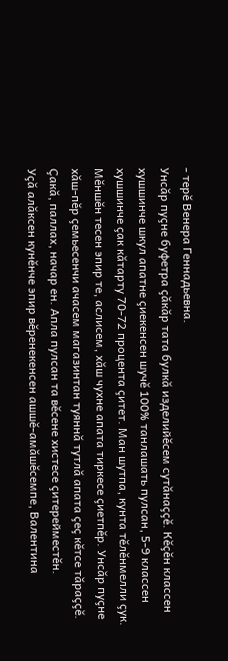- терĕ Венера Геннадьевна.
Унсăр пуçне буфетра çăкăр тата булкă изделийĕсем сутăнаççĕ. Кĕçĕн классен хушшинче шкул апатне çиекенсен шучĕ 100% танлашать пулсан‚ 5-9 классен хушшинче çак кăтарту 70-72 процента çитет. Ман шутпа‚ кунта тĕлĕнмелли çук. Мĕншĕн тесен эпир те‚ аслисем‚ хăш чухне апата тиркесе çиетпĕр. Унсăр пуçне хăш-пĕр çемьесенчи ачасем магазинтан туяннă тутлă апата çеç кĕтсе тăраççĕ. Çакă‚ паллах‚ начар ен. Апла пулсан та вĕсене хистесе çитерейместĕн.
Уçă алăксен кунĕнче эпир вĕренекенсен ашшĕ-амăшĕсемпе‚ Валентина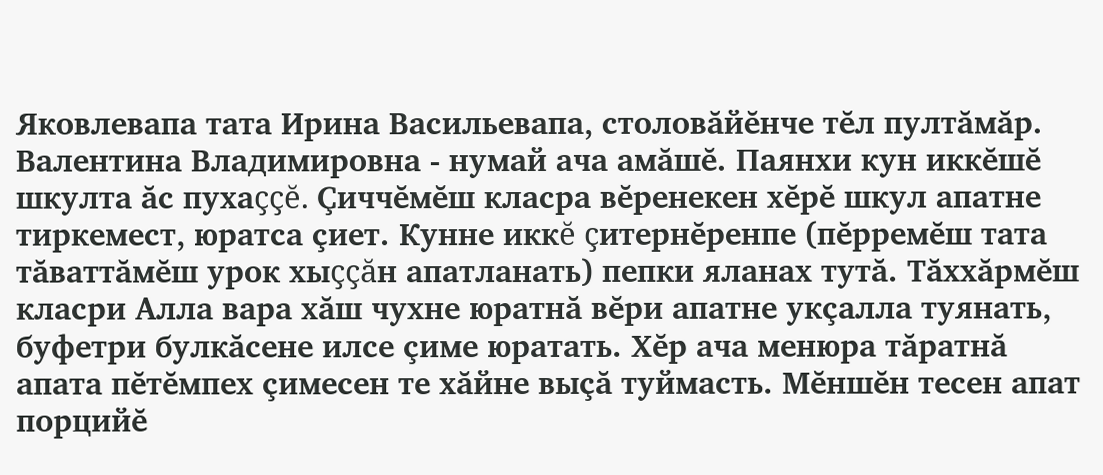Яковлевапа тата Ирина Васильевапа‚ столовăйĕнче тĕл пултăмăр. Валентина Владимировна - нумай ача амăшĕ. Паянхи кун иккĕшĕ шкулта ăс пухаççĕ. Çиччĕмĕш класра вĕренекен хĕрĕ шкул апатне тиркемест‚ юратса çиет. Кунне иккĕ çитернĕренпе (пĕрремĕш тата тăваттăмĕш урок хыççăн апатланать) пепки яланах тутă. Тăххăрмĕш класри Алла вара хăш чухне юратнă вĕри апатне укçалла туянать‚ буфетри булкăсене илсе çиме юратать. Хĕр ача менюра тăратнă апата пĕтĕмпех çимесен те хăйне выçă туймасть. Мĕншĕн тесен апат порцийĕ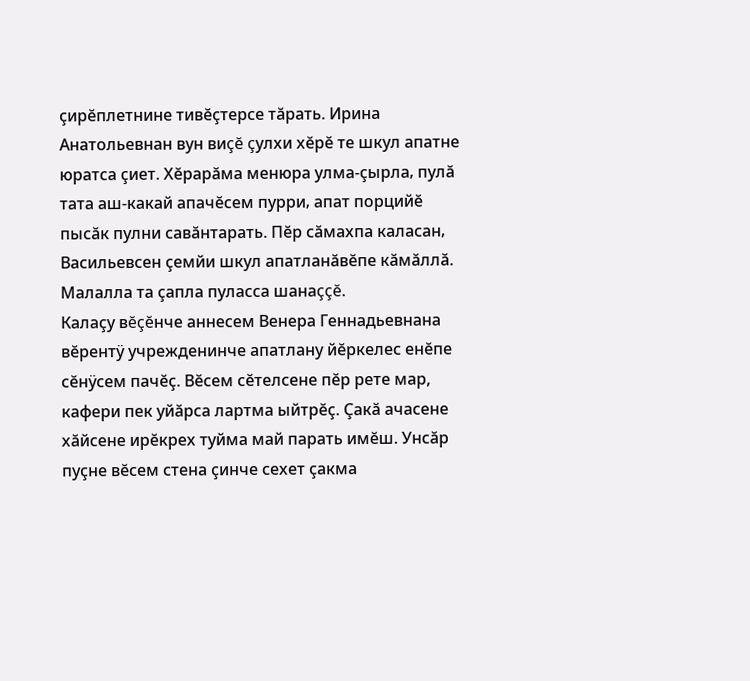çирĕплетнине тивĕçтерсе тăрать. Ирина Анатольевнан вун виçĕ çулхи хĕрĕ те шкул апатне юратса çиет. Хĕрарăма менюра улма-çырла‚ пулă тата аш-какай апачĕсем пурри‚ апат порцийĕ пысăк пулни савăнтарать. Пĕр сăмахпа каласан‚ Васильевсен çемйи шкул апатланăвĕпе кăмăллă. Малалла та çапла пуласса шанаççĕ.
Калаçу вĕçĕнче аннесем Венера Геннадьевнана вĕрентÿ учрежденинче апатлану йĕркелес енĕпе сĕнÿсем пачĕç. Вĕсем сĕтелсене пĕр рете мар, кафери пек уйăрса лартма ыйтрĕç. Çакă ачасене хăйсене ирĕкрех туйма май парать имĕш. Унсăр пуçне вĕсем стена çинче сехет çакма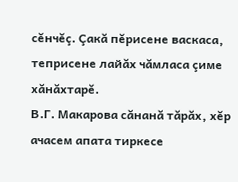сĕнчĕç. Çакă пĕрисене васкаса‚ теприсене лайăх чăмласа çиме хăнăхтарĕ.
В.Г. Макарова сăнанă тăрăх‚ хĕр ачасем апата тиркесе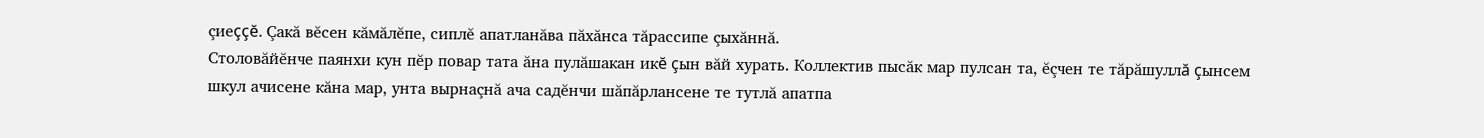çиеççĕ. Çакă вĕсен кăмăлĕпе‚ сиплĕ апатланăва пăхăнса тăрассипе çыхăннă.
Столовăйĕнче паянхи кун пĕр повар тата ăна пулăшакан икĕ çын вăй хурать. Коллектив пысăк мар пулсан та‚ ĕçчен те тăрăшуллă çынсем шкул ачисене кăна мар‚ унта вырнаçнă ача садĕнчи шăпăрлансене те тутлă апатпа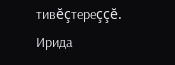тивĕçтереççĕ.
Ирида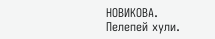НОВИКОВА.
Пелепей хули.